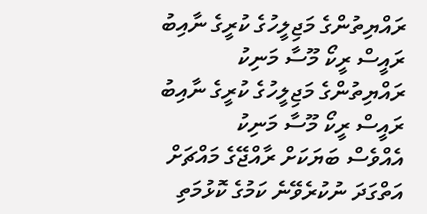ރައްޔިތުންގެ މަޖިލީހުގެ ކުރީގެ ނާއިބު ރައީސް ރީކޯ މޫސާ މަނިކު
ރައްޔިތުންގެ މަޖިލީހުގެ ކުރީގެ ނާއިބު ރައީސް ރީކޯ މޫސާ މަނިކު
އެއްވެސް ބަޔަކަށް ރާއްޖޭގެ މައްޗަށް އަތްގަދަ ނުކުރެވޭނެ ކަމުގެ ކޮޅުމަތި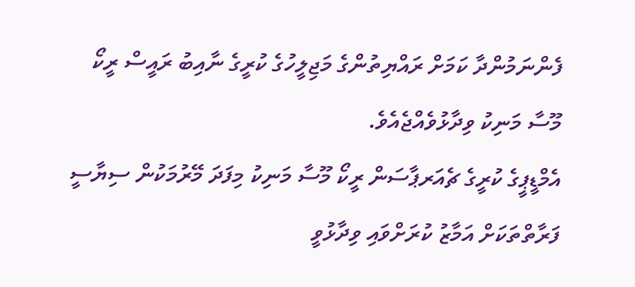ފެންނަމުންދާ ކަމަށް ރައްޔިތުންގެ މަޖިލީހުގެ ކުރީގެ ނާއިބު ރައީސް ރީކޯ މޫސާ މަނިކު ވިދާޅުވެއްޖެއެވެ.
އެމްޑީޕީގެ ކުރީގެ ޗެއަރޕާސަން ރީކޯ މޫސާ މަނިކު މިފަދަ މޭރުމަކުން ސިޔާސީ ފަރާތްތަކަށް އަމާޒު ކުރަށްވައި ވިދާޅުވީ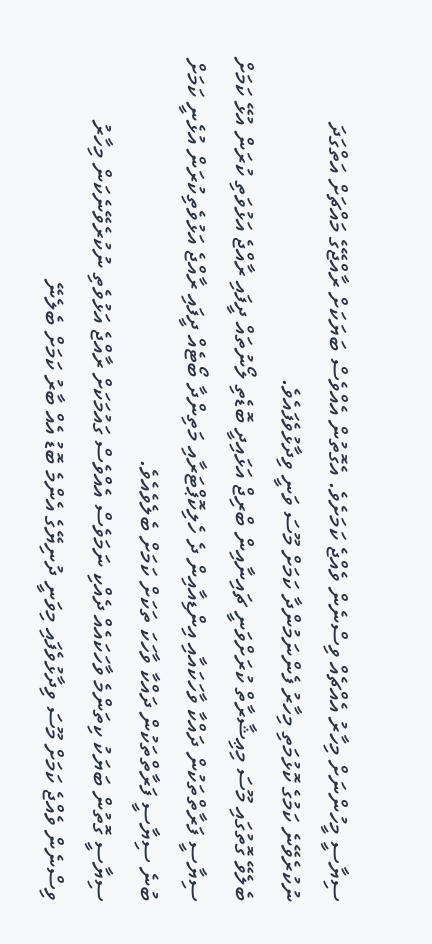ސިޔާސީ މީހުންނަށް މިހާރު އެއްޗެއް ވިސްނެން ވެއްޖެ ކަމަށެވެ. އެގޮތުން އެއްވެސް ބަޔަކަށް ރާއްޖޭގެ މައްޗަށް އަތްގަދަ ނުކުރެވޭނެ ކަމުގެ ކޮޅުމަތި މިހާރު ފެންނަމުންދާ ކަމަށް މޫސަ ވަނީ ވިދާޅުވެފައެވެ.
ބެލެވޭ ގޮތުގައި މޫސަ މިޢިޝާރާތް ކުރަށްވަނީ ޗައިނާއިން ބްރިޖް އަޅައިދީ ބޮޑެތި ލޯނުތައް ދީފައި ރާއްޖެ އަޅުވަތި ކުރަން އުޅޭ ކަމަށް ސިޔާސީ ފަރާތްތަކުން ދައްކާ ވާހަކައާއި އިންޑިއާއިން ދެ ހެލިކޮޕްޓަރާއި މަތިންދާ ބޯޓެއް ދީފައި ރާއްޖެ އަޅުވެތިކުރަން އުޅެނީ ކަމަށް ބުނެ ސިޔާސީ ފަރާތްތަކުން ދައްކާ ވާހަކަ ތަކަށް ކަމަށް ބެލެވެއެވެ.
ސިޔާސީ ގޮތުން ބަޔަކު ކިތަންމެ ވާހަކައެއް ދެއްކި ނަމަވެސް އެއްވެސް ގައުމަކަށް ރާއްޖެ އަޅުވެތި ނުކުރެވޭނެކަން މިހާރު ވިސްނެން ވެއްޖެ ކަމަށް މޫސަ ވިދާޅުވެފައި މިވަނީ ދުނިޔޭގެ އެންމެ ބޮޑު އެއް ބާރު ކަމަށް ބެލެނޭ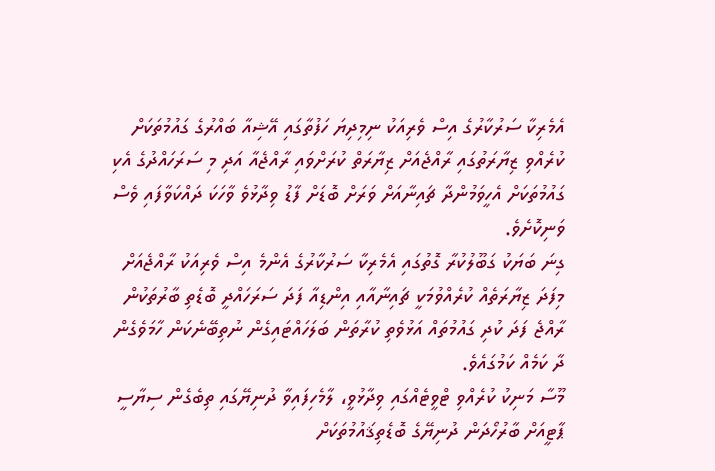އެމެރިކާ ސަރުކާރުގެ އިސް ވެރިއަކު ނިމިދިޔަ ހަފުތާގައި އޭޝިއާ ބައްރުގެ ގައުމުތަކަށް ކުރެއްވި ޒިޔާރަތުގައި ރާއްޖެއަށް ޒިޔާރަތް ކުރަށްވައި ރާއްޖެއާ އަދި މި ސަރަހައްދުގެ އެކި ގައުމުތަކަށް އެހީވަމުންދާ ޗައިނާއަށް ވަރަށް ބޮޑަށް ފާޑު ވިދާޅުވެ ވާހަކަ ދައްކަވާފައި ވެސް ވަނިކޮށެވެ.
ގިނަ ބަޔަކު ގަބޫލުކުރާ ގޮތުގައި އެމެރިކާ ސަރުކާރުގެ އެންމެ އިސް ވެރިއަކު ރާއްޖެއަށް މިފަދަ ޒިޔާރަތެއް ކުރެއްވުމަކީ ޗައިނާއާއި އިންޑިއާ ފަދަ ސަރަހައްދީ ބޮޑެތި ބާރުތަކުން ރާއްޖެ ފަދަ ކުދި ގައުމުތައް އަޅުވެތި ކުރާތަން ބަލަހައްޓައިގެން ނުތިބޭނެކަން ހާމަވެގެން ދާ ކަމެއް ކަމުގައެވެ.
މޫސާ މަނިކު ކުރެއްވި ޓްވީޓެއްގައި ވިދާޅުވީ، ލާމެހިފައިވާ ދުނިޔޭގައި ތިބެގެން ސިޔާސީ ޕާޓީއަށް ބާރުހޯދަން ދުނިޔޭގެ ބޮޑެތިޤައުމުތަކަށް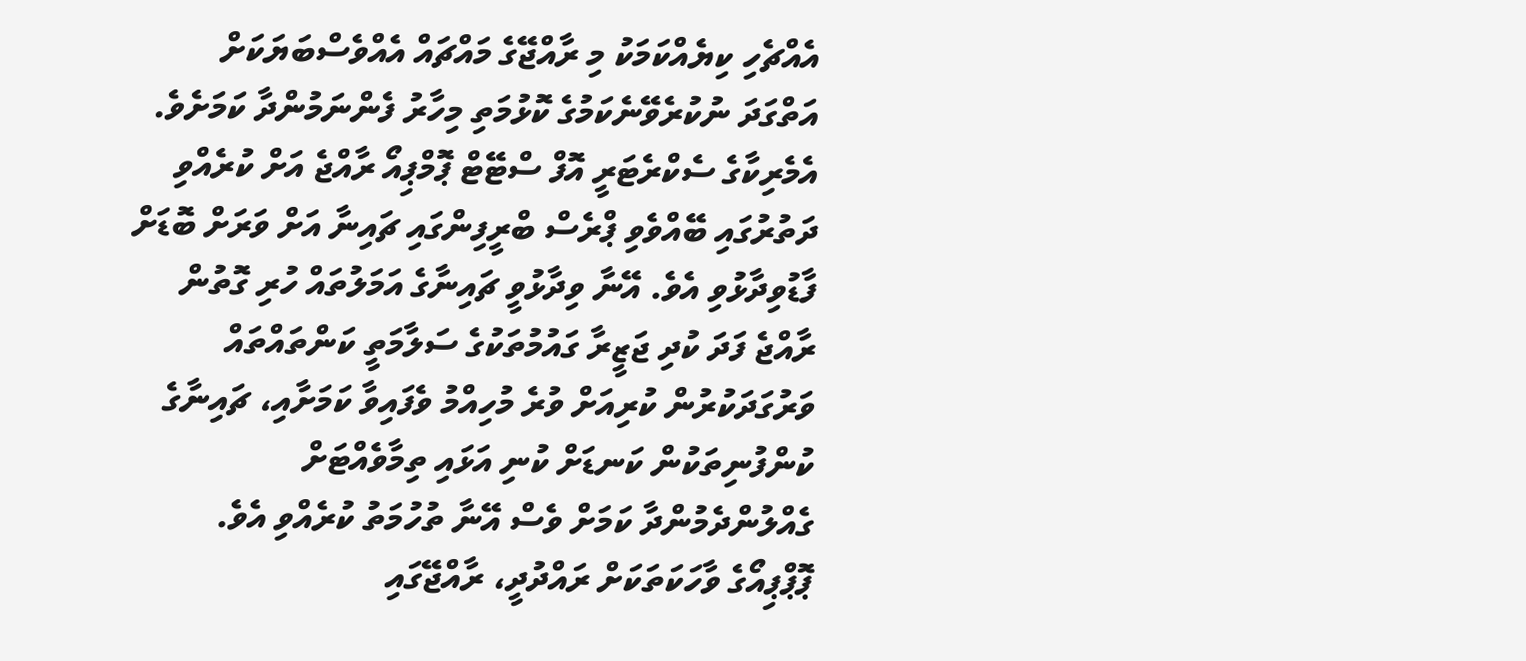އެއްޗެހި ކިޔެއްކަމަކު މި ރާއްޖޭގެ މައްޗައް އެއްވެސްބަޔަކަށް އަތްގަދަ ނުކުރެވޭނެކަމުގެ ކޮޅުމަތި މިހާރު ފެންނަމުންދާ ކަމަށެވެ.
އެމެރިކާގެ ސެކްރެޓަރީ އޮފް ސްޓޭޓް ޕޮމްޕިއޯ ރާއްޖެ އަށް ކުރެއްވި ދަތުރުގައި ބޭއްވެވި ޕްރެސް ބްރީފިންގައި ޗައިނާ އަށް ވަރަށް ބޮޑަށް ފާޑުވިދާޅުވި އެވެ. އޭނާ ވިދާޅުވީ ޗައިނާގެ އަމަލުތައް ހުރި ގޮތުން ރާއްޖެ ފަދަ ކުދި ޖަޒީރާ ގައުމުތަކުގެ ސަލާމަތީ ކަންތައްތައް ވަރުގަދަކުރުން ކުރިއަށް ވުރެ މުހިއްމު ވެފައިވާ ކަމަށާއި، ޗައިނާގެ ކުންފުނިތަކުން ކަނޑަށް ކުނި އަޅައި ތިމާވެއްޓަށް ގެއްލުންދެމުންދާ ކަމަށް ވެސް އޭނާ ތުހުމަތު ކުރެއްވި އެވެ.
ޕޮޕްޕިއޯގެ ވާހަކަތަކަށް ރައްދުދީ، ރާއްޖޭގައި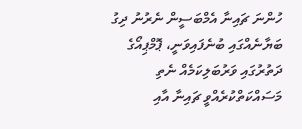ހުންނަ ޗައިނާ އެމްބަސީން ނެރުނު ދިގު ބަޔާނެއްގައި ބުނެފައިވަނީ، ޕޮމްޕިއޯގެ ދަތުރުގައި ވަރުބަލިކަމެއް ނެތި މަސައްކަތްކުރެއްވީ ޗައިނާ އާއި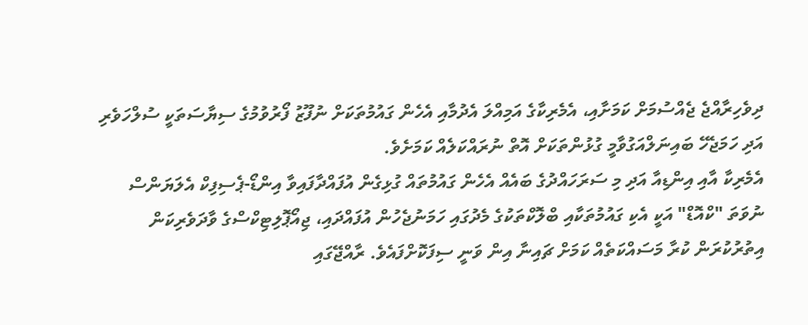ދިވެހިރާއްޖެ ޖެއްސުމަށް ކަމަށާއި، އެމެރިކާގެ އަމިއްލަ އެދުމާއި އެހެން ގައުމުތަކަށް ނުފޫޒު ފޯރުވުމުގެ ސިޔާސަތަކީ ސުލްހަވެރި އަދި ހަމަޖެހޭ ބައިނަލްއަގުވާމީ ގުޅުންތަކަށް އޮތް ނުރައްކަލެއް ކަމަށެވެ.
އެމެރިކާ އާއި އިންޑިއާ އަދި މި ސަރަހައްދުގެ ބައެއް އެހެން ގައުމުތައް ގުޅިގެން އުފައްދާފައިވާ އިންޑޯ-ޕެސިފިކް އެލަޔަންސް ނުވަތަ "ކްއޮޑް" އަކީ އެކި ގައުމުތަކާއި ބްލޮކްތަކުގެ މެދުގައި ހަމަނުޖެހުން އުފައްދައި، ޖިއޯޕޮލިޓިކްސްގެ ވާދަވެރިކަން އިތުރުކުރަން ކުރާ މަސައްކަތެއް ކަމަށް ޗައިނާ އިން ވަނީ ސިފަކޮށްފައެވެ. ރާއްޖޭގައި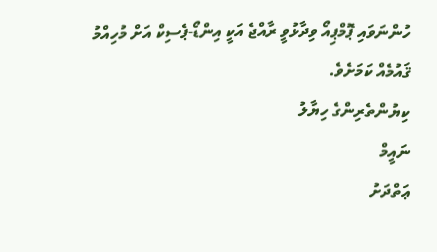ހުންނަވައި ޕޮމްޕިއޯ ވިދާޅުވީ ރާއްޖެ އަކީ އިންޑޯ-ޕެސިކް އަށް މުހިއްމު ޤައުމެއް ކަމަށެވެ.
ކިޔުންތެރިންގެ ހިޔާލު
ނައީމް
ޢަތްދަށު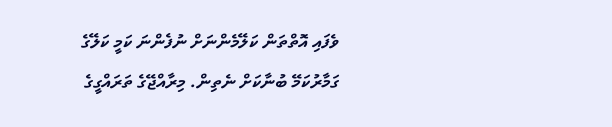ވެފައި އޮތްތަން ކަލޭމެންނަށް ނުފެންނަ ކަމީ ކަލޭގެ ގަމާރުކަމޭ ބުނާކަށް ނެތިން. މިރާއްޖޭގެ ތަރައްގީގެ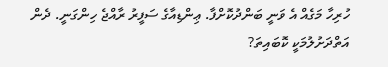ހުރިހާ މަގެއް އެ ވަނީ ބަންދުކޮށްފާ. ޢިންޑިއާގެ ސަފީރު ރާއްޖެ ހިންގަނީ. ދެން އަތްދަށުލުމަކީ ކޮބައިތަ?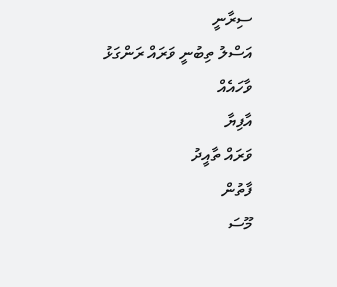ސިރާނީ
އަސްލު ތިބުނީ ވަރައް ރަންގަޅު ވާހައެއް
އާފިޔާ
ވަރައް ތާއީދު
ފާތުން
މޫސަ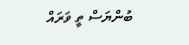ބުންޔަސް ތީ ވަރައް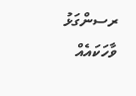ރސންގަޅު ވާހަކައެއް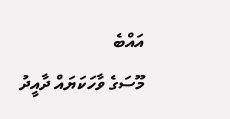އައްބެ
މޫސަގެ ވާހަކަޔައް ދާއީދު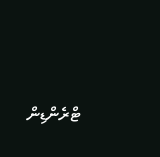ޓްރެންޑިން